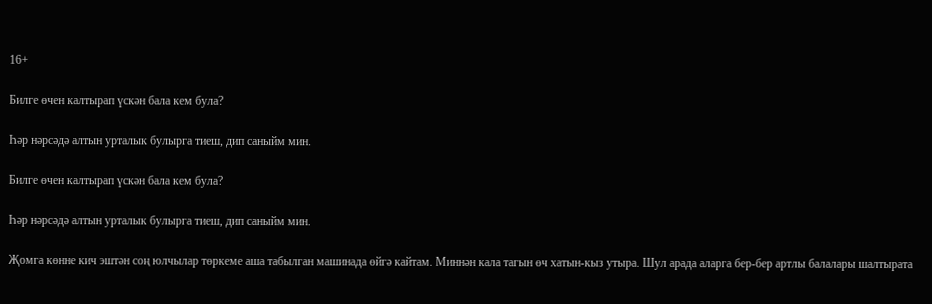16+

Билге өчен калтырап үскән бала кем була?

Һәр нәрсәдә алтын урталык булырга тиеш, дип саныйм мин.

Билге өчен калтырап үскән бала кем була?

Һәр нәрсәдә алтын урталык булырга тиеш, дип саныйм мин.

Җомга көнне кич эштән соң юлчылар төркеме аша табылган машинада өйгә кайтам. Миннән кала тагын өч хатын-кыз утыра. Шул арада аларга бер-бер артлы балалары шалтырата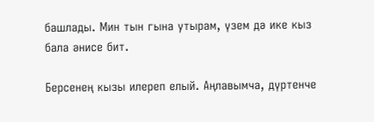башлады. Мин тын гына утырам, үзем дә ике кыз бала әнисе бит.

Берсенең кызы илереп елый. Аңлавымча, дүртенче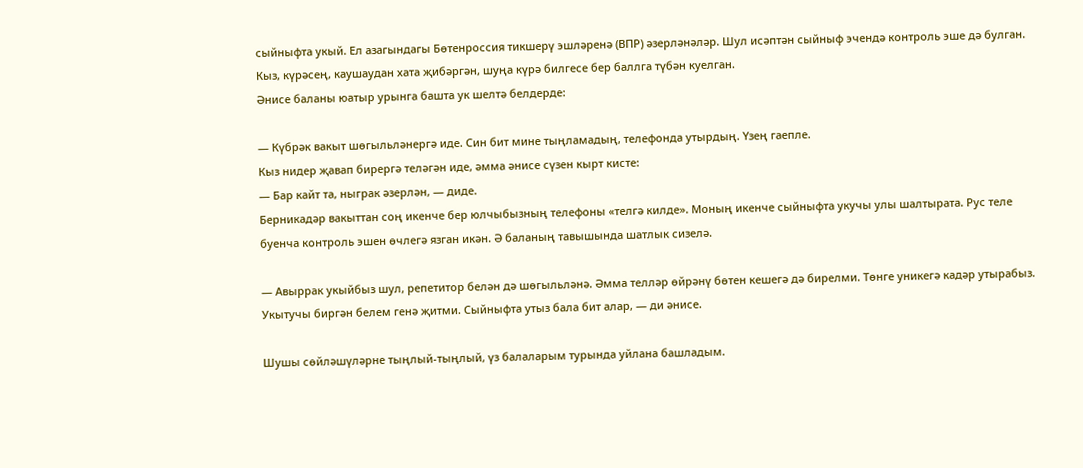сыйныфта укый. Ел азагындагы Бөтенроссия тикшерү эшләренә (ВПР) әзерләнәләр. Шул исәптән сыйныф эчендә контроль эше дә булган. Кыз, күрәсең, каушаудан хата җибәргән, шуңа күрә билгесе бер баллга түбән куелган.
Әнисе баланы юатыр урынга башта ук шелтә белдерде:

— Күбрәк вакыт шөгыльләнергә иде. Син бит мине тыңламадың, телефонда утырдың. Үзең гаепле.
Кыз нидер җавап бирергә теләгән иде, әмма әнисе сүзен кырт кисте:
— Бар кайт та, ныграк әзерлән, — диде.
Берникадәр вакыттан соң икенче бер юлчыбызның телефоны «телгә килде». Моның икенче сыйныфта укучы улы шалтырата. Рус теле буенча контроль эшен өчлегә язган икән. Ә баланың тавышында шатлык сизелә.

— Авыррак укыйбыз шул, репетитор белән дә шөгыльләнә. Әмма телләр өйрәнү бөтен кешегә дә бирелми. Төнге уникегә кадәр утырабыз. Укытучы биргән белем генә җитми. Сыйныфта утыз бала бит алар, — ди әнисе.

Шушы сөйләшүләрне тыңлый-тыңлый, үз балаларым турында уйлана башладым.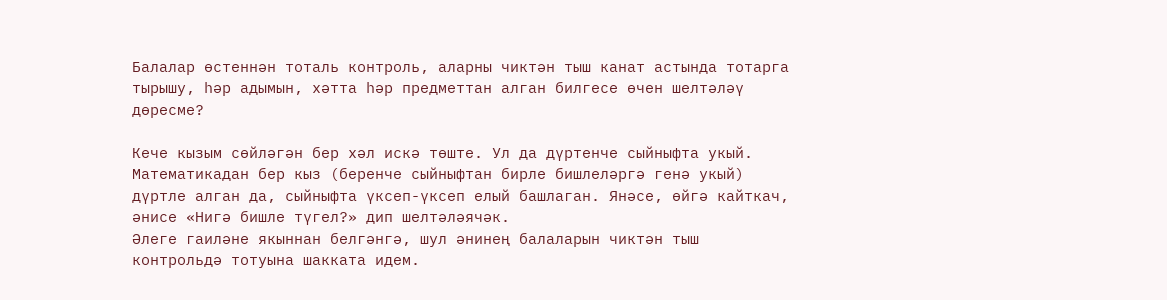Балалар өстеннән тоталь контроль, аларны чиктән тыш канат астында тотарга тырышу, һәр адымын, хәтта һәр предметтан алган билгесе өчен шелтәләү дөресме?

Кече кызым сөйләгән бер хәл искә төште. Ул да дүртенче сыйныфта укый. Математикадан бер кыз (беренче сыйныфтан бирле бишлеләргә генә укый) дүртле алган да, сыйныфта үксеп-үксеп елый башлаган. Янәсе, өйгә кайткач, әнисе «Нигә бишле түгел?» дип шелтәләячәк.
Әлеге гаиләне якыннан белгәнгә, шул әнинең балаларын чиктән тыш контрольдә тотуына шакката идем.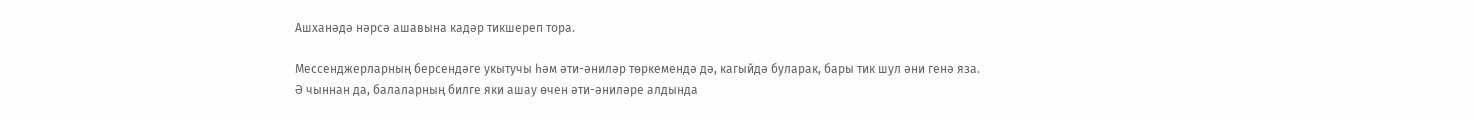Ашханәдә нәрсә ашавына кадәр тикшереп тора.

Мессенджерларның берсендәге укытучы һәм әти-әниләр төркемендә дә, кагыйдә буларак, бары тик шул әни генә яза.
Ә чыннан да, балаларның билге яки ашау өчен әти-әниләре алдында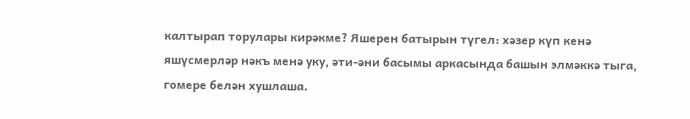калтырап торулары кирәкме? Яшерен батырын түгел: хәзер күп кенә яшүсмерләр нәкъ менә уку, әти-әни басымы аркасында башын элмәккә тыга, гомере белән хушлаша.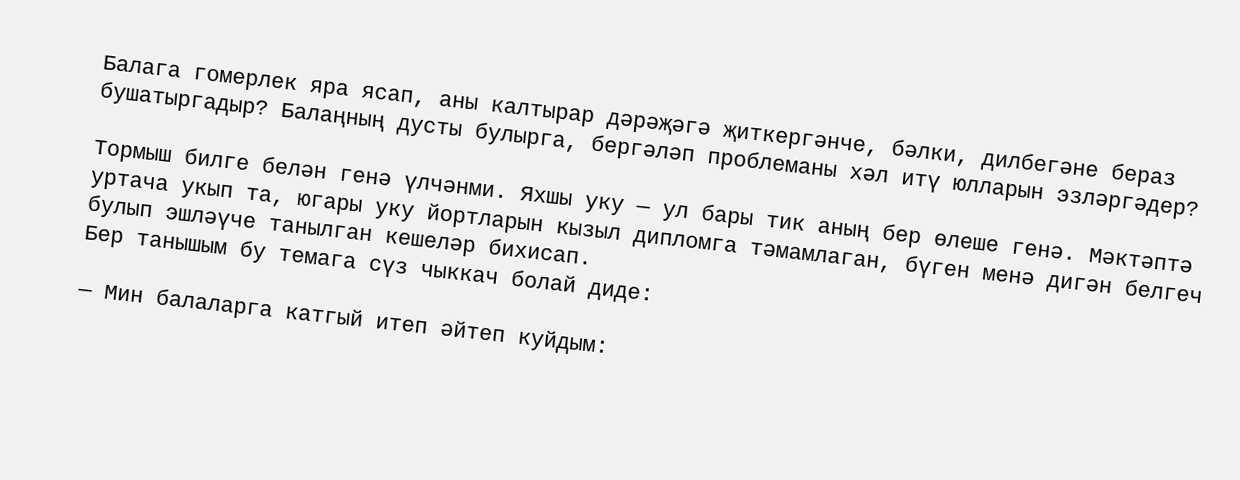Балага гомерлек яра ясап, аны калтырар дәрәҗәгә җиткергәнче, бәлки, дилбегәне бераз бушатыргадыр? Балаңның дусты булырга, бергәләп проблеманы хәл итү юлларын эзләргәдер?

Тормыш билге белән генә үлчәнми. Яхшы уку — ул бары тик аның бер өлеше генә. Мәктәптә уртача укып та, югары уку йортларын кызыл дипломга тәмамлаган, бүген менә дигән белгеч булып эшләүче танылган кешеләр бихисап.
Бер танышым бу темага сүз чыккач болай диде:

— Мин балаларга катгый итеп әйтеп куйдым: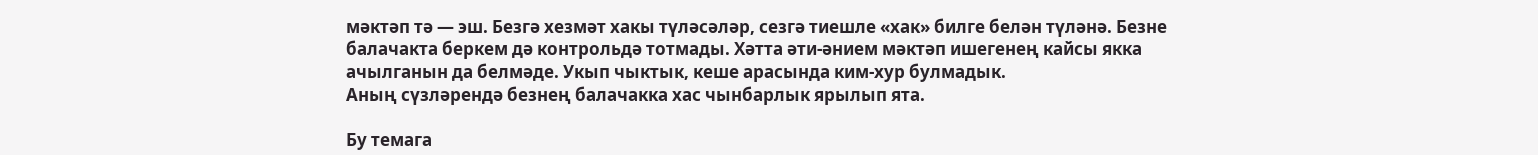мәктәп тә — эш. Безгә хезмәт хакы түләсәләр, сезгә тиешле «хак» билге белән түләнә. Безне балачакта беркем дә контрольдә тотмады. Хәтта әти-әнием мәктәп ишегенең кайсы якка ачылганын да белмәде. Укып чыктык, кеше арасында ким-хур булмадык.
Аның сүзләрендә безнең балачакка хас чынбарлык ярылып ята.

Бу темага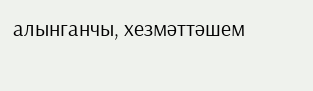алынганчы, хезмәттәшем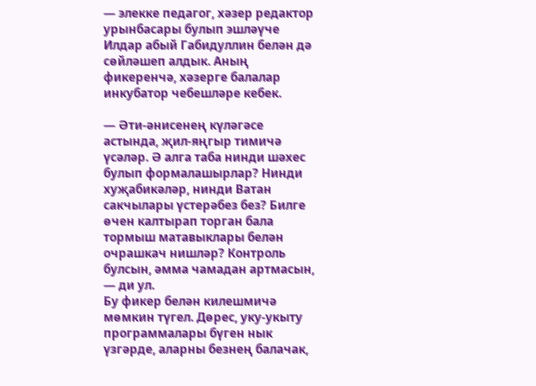— элекке педагог, хәзер редактор урынбасары булып эшләүче Илдар абый Габидуллин белән дә сөйләшеп алдык. Аның фикеренчә, хәзерге балалар инкубатор чебешләре кебек.

— Әти-әнисенең күләгәсе астында, җил-яңгыр тимичә үсәләр. Ә алга таба нинди шәхес булып формалашырлар? Нинди хуҗабикәләр, нинди Ватан сакчылары үстерәбез без? Билге өчен калтырап торган бала тормыш матавыклары белән очрашкач нишләр? Контроль булсын, әмма чамадан артмасын, — ди ул.
Бу фикер белән килешмичә мөмкин түгел. Дөрес, уку-укыту программалары бүген нык үзгәрде, аларны безнең балачак,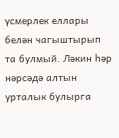үсмерлек еллары белән чагыштырып та булмый. Ләкин һәр нәрсәдә алтын урталык булырга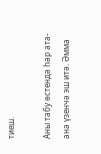тиеш.

Аны табу өстендә һәр ата-ана үзенчә эш итә. Әмма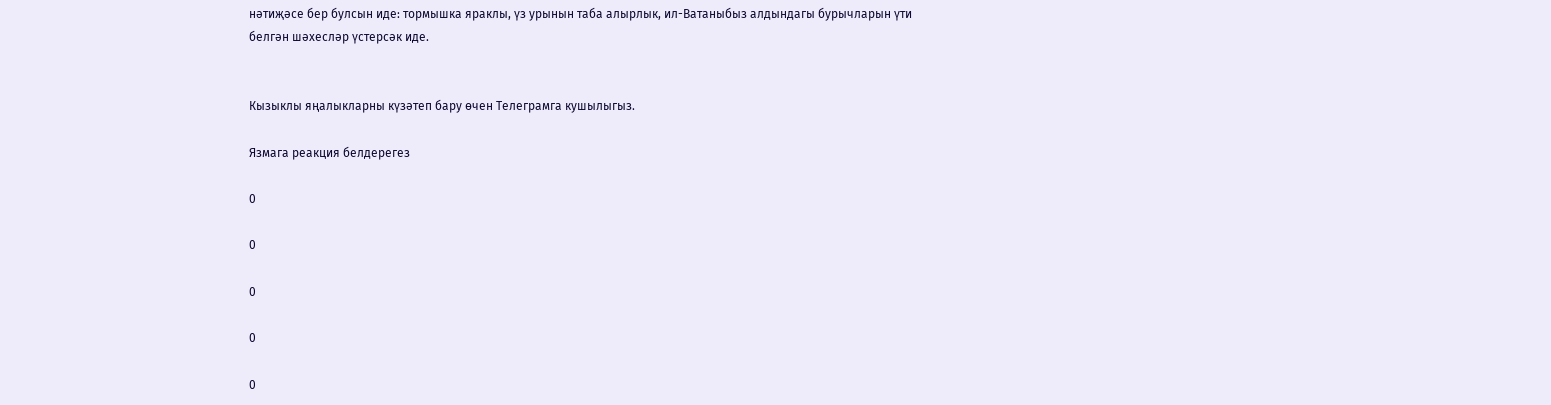нәтиҗәсе бер булсын иде: тормышка яраклы, үз урынын таба алырлык, ил-Ватаныбыз алдындагы бурычларын үти белгән шәхесләр үстерсәк иде.


Кызыклы яңалыкларны күзәтеп бару өчен Телеграмга кушылыгыз.

Язмага реакция белдерегез

0

0

0

0

0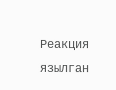Реакция язылган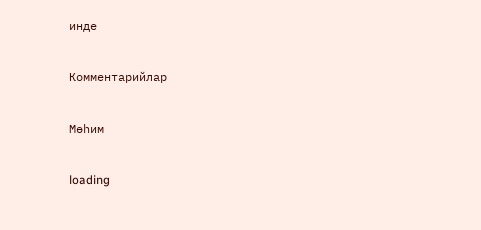инде

Комментарийлар

Мөһим

loading